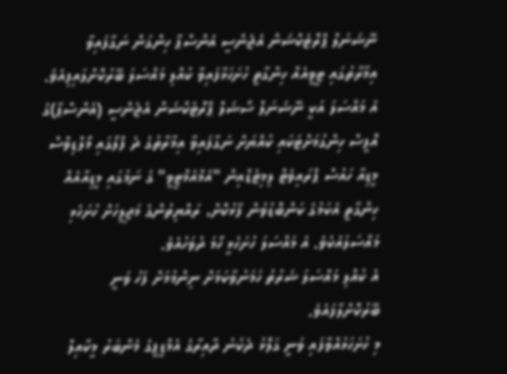ނޭޝަނަލް ޕްރޮޓެކްޝަން އެޖެންސީ އެންސްޕާ ހިންގަން ނަގާފައިވާ އިމާރާތުގައި ޓީވީއެއް ހިންގާތީ ހުށަހަޅާފައިވާ ކުއްލި މައްސަލަ ބޭރުކޮށްލައިފިއެވެ.
އެ މައްސަލަ އަކީ ނޭޝަނަލް ސޯޝަލް ޕްރޮޓެކްޝަން އެޖެންސީ (އެންސްޕާ)ގެ އޮފީސް ހިންގުމަށްޓަކައި ކުއްޔަށް ނަގާފައިވާ އިމާރާތުގެ ދެ ފްލޯގައި މޯލްޑިވްސް މީޑިއާ ހައުސް ޕްރައިވެޓް ލިމިޓެޑްއިން "އެމްއެމްޓީވީ" ގެ ނަމުގައި މީޑިއާއެއް ހިންގާތީ އެކަމުގެ ކަންބޮޑުވުން ފާޅުކޮށް، ރައްޔިތުންގެ މަޖިލީހަށް ހުށަހެޅި މައްސަލައެކެވެ. އެ މައްސަލަ ހުށަހެޅީ ހޯމަ ދުވަހުއެވެ.
އެ ކުއްލި މައްސަލަ ޝަރުތު ހަމަނުވާކަމަށް ނިންމުމަށް ފަހު ވަނީ ބޭރުކޮށްލާފައެވެ.
މި ހުށަހަޅުއްވާފައި ވަނީ ގަލޮޅު ދެކުނު ދާއިރާގެ އެމްޑީޕީގެ މެންބަރު މީކާއިލް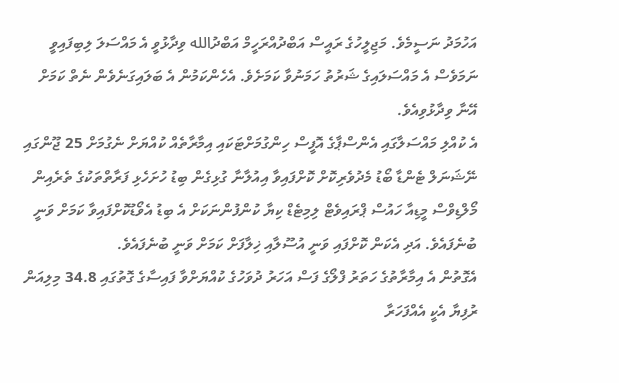އަހުމަދު ނަސީމެވެ. މަޖިލީހުގެ ރައީސް އަބްދުއްރަހީމް އަބްދުالله ވިދާޅުވީ އެ މައްސަލަ ލިބިފައިވީ ނަމަވެސް އެ މައްސަލައިގެ ޝަރުތު ހަމަނުވާ ކަމަށެވެ. އެހެންކަމުން އެ ބަލައިގަނެވެން ނެތް ކަމަށް އޭނާ ވިދާޅުވިއެވެ.
އެ ކުއްލި މައްސަލާގައި އެންސްޕާގެ އޮފީސް ހިންގުމަށްޓަކައި އިމާރާތެއް ކުއްޔަށް ނެގުމަށް 25 ޖޫންގައި ނޭޝަނަލް ޓެންޑާ ބޯޑު މެދުވެރިކޮށް ކޮށްފައިވާ އިއުލާނާ ގުޅިގެން ބިޑު ހުށަހެޅި ފަރާތްތަކުގެ ތެރެއިން މޯލްޑިވްސް މީޑިއާ ހައުސް ޕްރައިވެޓް ލިމިޓެޑް ކިޔާ ކުންފުންނަކަށް އެ ބިޑު އެވޯޑުކޮށްފައިވާ ކަމަށް ވަނީ ބުނެފައެވެ. އަދި އެކަން ކޮށްފައި ވަނީ އުސޫލާއި ޚިލާފަށް ކަމަށް ވަނީ ބުނެފައެވެ.
އެގޮތުން އެ އިމާރާތުގެ ހަތަރު ފްލޯގެ ފަސް އަހަރު ދުވަހުގެ ކުއްޔަށްވާ ފައިސާގެ ގޮތުގައި 34.8 މިލިއަން ރުފިޔާ އެކީ އެއްފަހަރާ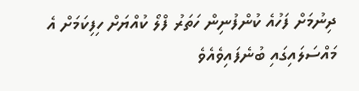ދިނުމަށް ފަހުއެ ކުންފުނިން ހަތަރު ފްލޯ ކުއްޔަށް ހިފިކަމަށް އެ މައްސަލައިގައި ބުނެފައިވެއެވެ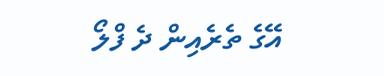އޭގެ ތެރެއިން ދެ ފްލޯ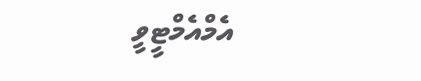އެމްއެމްޓީވީ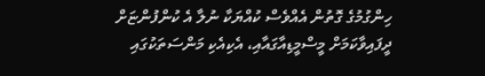ހިންގުމުގެ ގޮތުން އެއްވެސް ކުއްޔަކާ ނުލާ އެ ކުންފުންޏަށް ދީފައިވާކަމަށް މީސްމީޑިއާގައާއި، އެކިއެކި މަންސަތަކުގައި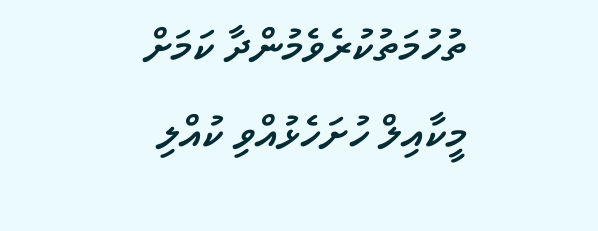ތުހުމަތުކުރެވެމުންދާ ކަމަށް މީކާއިލް ހުށަހެޅުއްވި ކުއްލި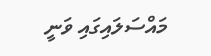މައްސަލައިގައި ވަނީ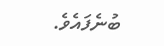ބުނެފައެވެ.